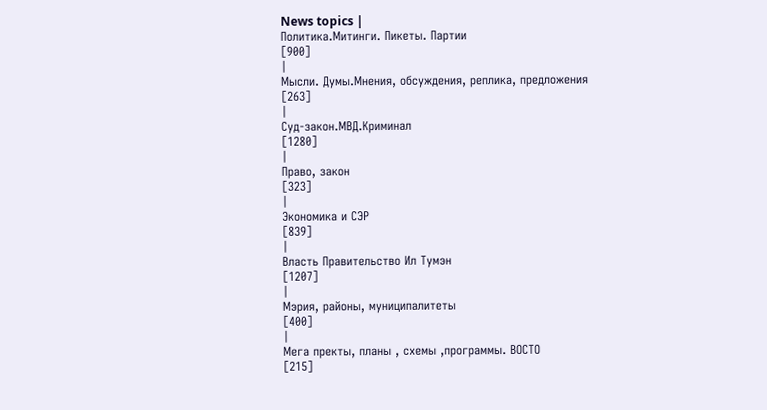News topics |
Политика.Митинги. Пикеты. Партии
[900]
|
Мысли. Думы.Мнения, обсуждения, реплика, предложения
[263]
|
Суд-закон.МВД.Криминал
[1280]
|
Право, закон
[323]
|
Экономика и СЭР
[839]
|
Власть Правительство Ил Тумэн
[1207]
|
Мэрия, районы, муниципалитеты
[400]
|
Мега пректы, планы , схемы ,программы. ВОСТО
[215]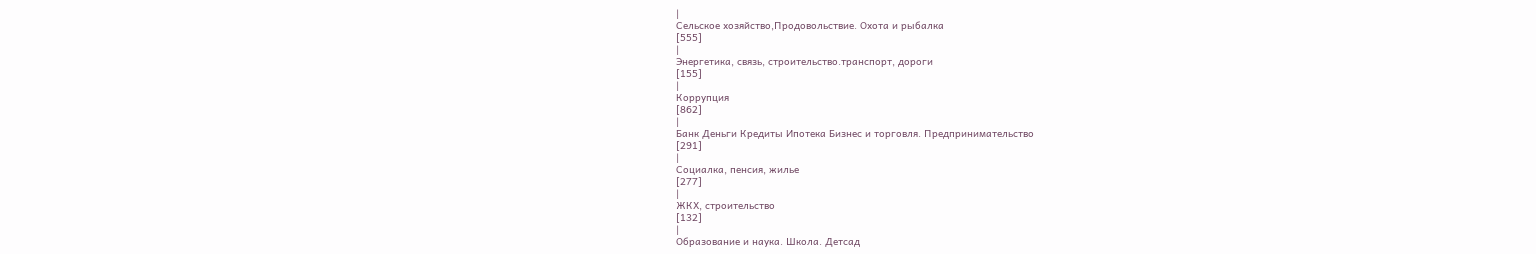|
Сельское хозяйство,Продовольствие. Охота и рыбалка
[555]
|
Энергетика, связь, строительство.транспорт, дороги
[155]
|
Коррупция
[862]
|
Банк Деньги Кредиты Ипотека Бизнес и торговля. Предпринимательство
[291]
|
Социалка, пенсия, жилье
[277]
|
ЖКХ, строительство
[132]
|
Образование и наука. Школа. Детсад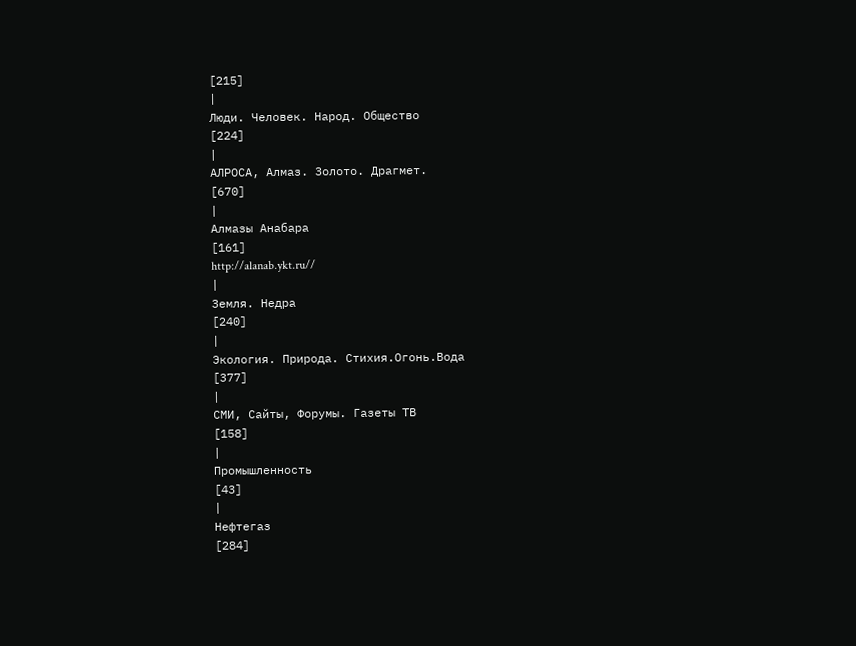[215]
|
Люди. Человек. Народ. Общество
[224]
|
АЛРОСА, Алмаз. Золото. Драгмет.
[670]
|
Алмазы Анабара
[161]
http://alanab.ykt.ru//
|
Земля. Недра
[240]
|
Экология. Природа. Стихия.Огонь.Вода
[377]
|
СМИ, Сайты, Форумы. Газеты ТВ
[158]
|
Промышленность
[43]
|
Нефтегаз
[284]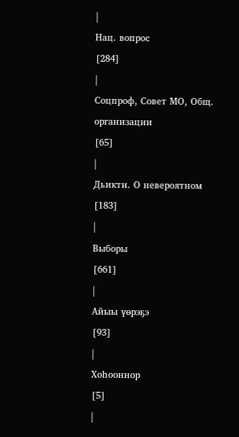|
Нац. вопрос
[284]
|
Соцпроф, Совет МО, Общ. организации
[65]
|
Дьикти. О невероятном
[183]
|
Выборы
[661]
|
Айыы үөрэҕэ
[93]
|
Хоһооннор
[5]
|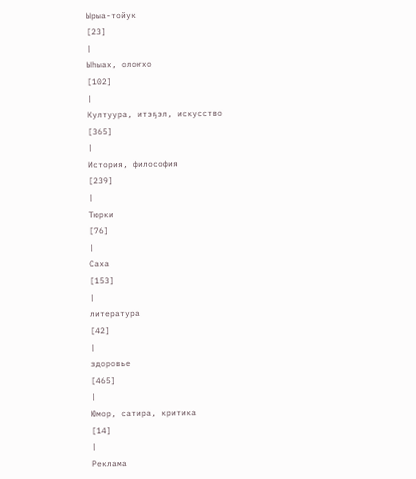Ырыа-тойук
[23]
|
Ыһыах, олоҥхо
[102]
|
Култуура, итэҕэл, искусство
[365]
|
История, философия
[239]
|
Тюрки
[76]
|
Саха
[153]
|
литература
[42]
|
здоровье
[465]
|
Юмор, сатира, критика
[14]
|
Реклама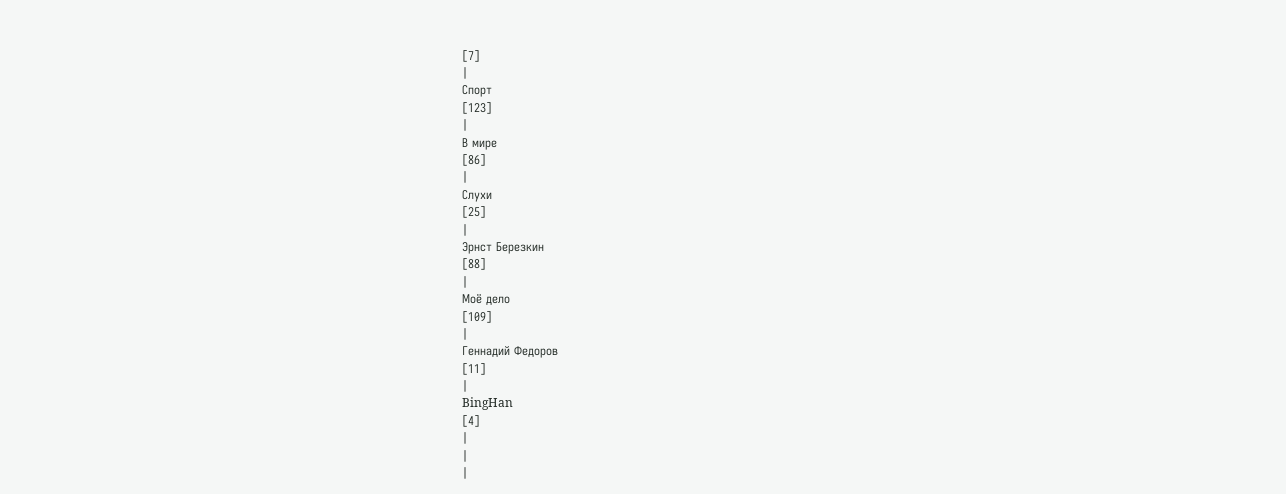[7]
|
Спорт
[123]
|
В мире
[86]
|
Слухи
[25]
|
Эрнст Березкин
[88]
|
Моё дело
[109]
|
Геннадий Федоров
[11]
|
BingHan
[4]
|
|
|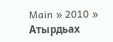Main » 2010 » Атырдьах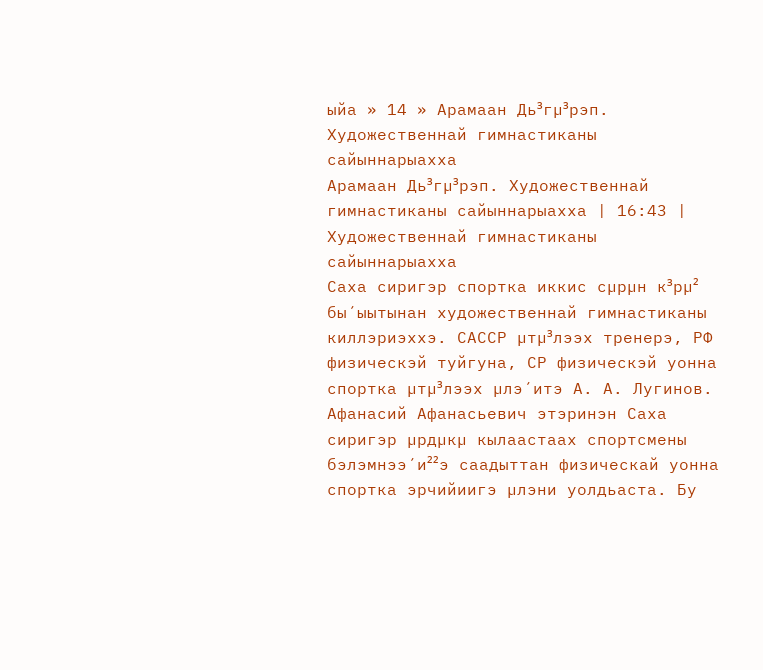ыйа » 14 » Арамаан Дь³гµ³рэп. Художественнай гимнастиканы сайыннарыахха
Арамаан Дь³гµ³рэп. Художественнай гимнастиканы сайыннарыахха | 16:43 |
Художественнай гимнастиканы сайыннарыахха
Саха сиригэр спортка иккис сµрµн к³рµ² бы´ыытынан художественнай гимнастиканы киллэриэххэ. САССР µтµ³лээх тренерэ, РФ физическэй туйгуна, СР физическэй уонна спортка µтµ³лээх µлэ´итэ А. А. Лугинов.
Афанасий Афанасьевич этэринэн Саха сиригэр µрдµкµ кылаастаах спортсмены бэлэмнээ´и²²э саадыттан физическай уонна спортка эрчийиигэ µлэни уолдьаста. Бу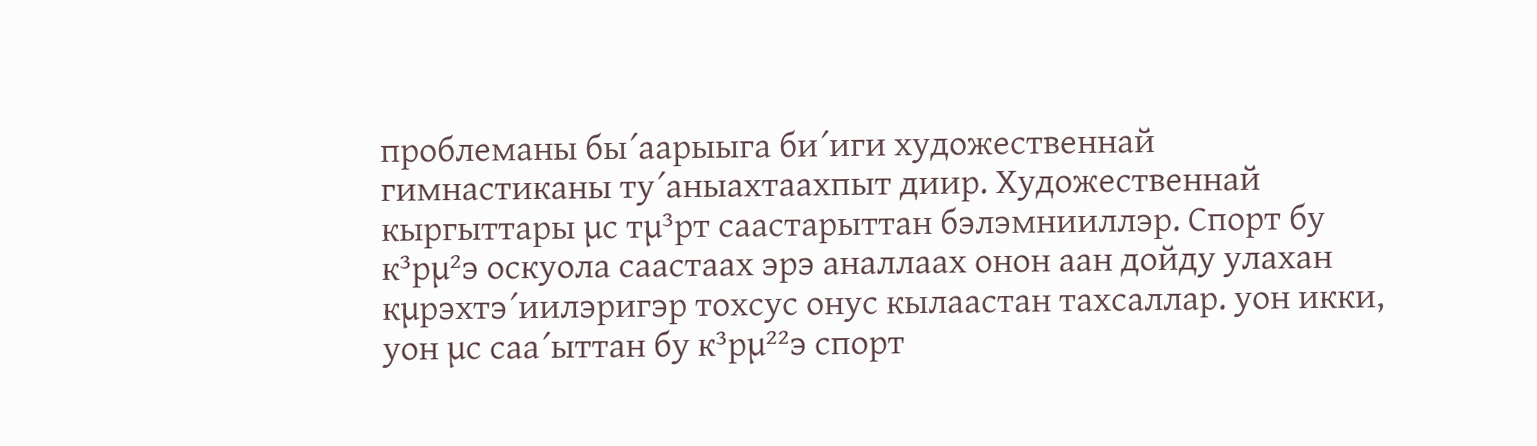проблеманы бы´аарыыга би´иги художественнай гимнастиканы ту´аныахтаахпыт диир. Художественнай кыргыттары µс тµ³рт саастарыттан бэлэмнииллэр. Спорт бу к³рµ²э оскуола саастаах эрэ аналлаах онон аан дойду улахан кµрэхтэ´иилэригэр тохсус онус кылаастан тахсаллар. уон икки, уон µс саа´ыттан бу к³рµ²²э спорт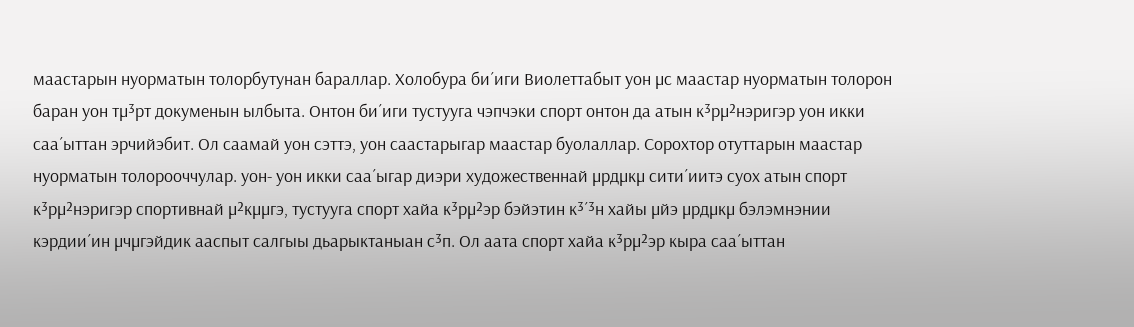маастарын нуорматын толорбутунан бараллар. Холобура би´иги Виолеттабыт уон µс маастар нуорматын толорон баран уон тµ³рт докуменын ылбыта. Онтон би´иги тустууга чэпчэки спорт онтон да атын к³рµ²нэригэр уон икки саа´ыттан эрчийэбит. Ол саамай уон сэттэ, уон саастарыгар маастар буолаллар. Сорохтор отуттарын маастар нуорматын толорооччулар. уон- уон икки саа´ыгар диэри художественнай µрдµкµ сити´иитэ суох атын спорт к³рµ²нэригэр спортивнай µ²кµµгэ, тустууга спорт хайа к³рµ²эр бэйэтин к³´³н хайы µйэ µрдµкµ бэлэмнэнии кэрдии´ин µчµгэйдик ааспыт салгыы дьарыктаныан с³п. Ол аата спорт хайа к³рµ²эр кыра саа´ыттан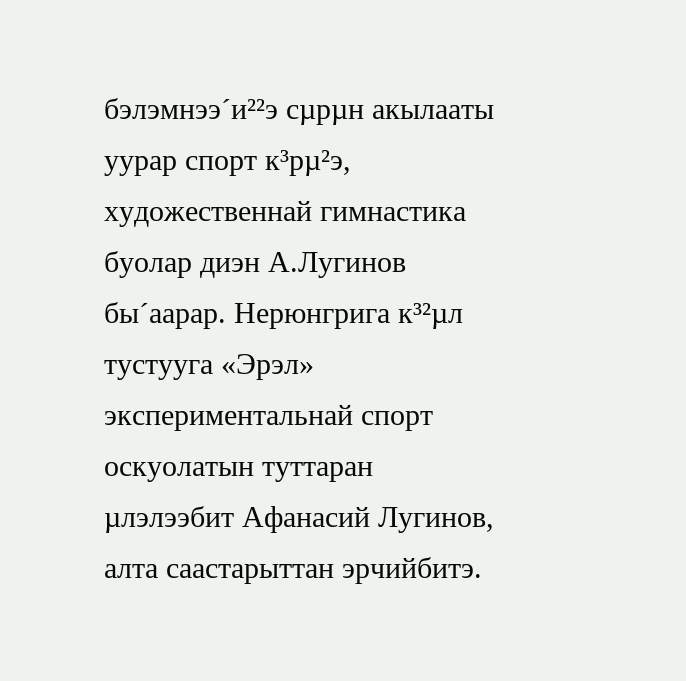бэлэмнээ´и²²э сµрµн акылааты уурар спорт к³рµ²э, художественнай гимнастика буолар диэн А.Лугинов бы´аарар. Нерюнгрига к³²µл тустууга «Эрэл» экспериментальнай спорт оскуолатын туттаран µлэлээбит Афанасий Лугинов, алта саастарыттан эрчийбитэ.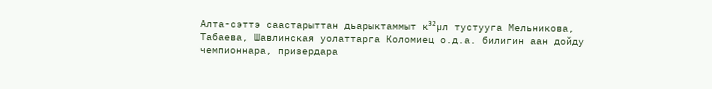Алта-сэттэ саастарыттан дьарыктаммыт к³²µл тустууга Мельникова, Табаева, Шавлинская уолаттарга Коломиец о.д.а. билигин аан дойду чемпионнара, призердара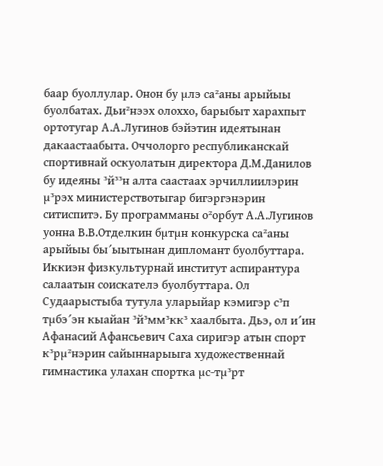баар буоллулар. Онон бу µлэ са²аны арыйыы буолбатах. Дьи²нээх олоххо, барыбыт харахпыт ортотугар А.А.Лугинов бэйэтин идеятынан дакаастаабыта. Оччолорго республиканскай спортивнай оскуолатын директора Д.М.Данилов бу идеяны ³й³³н алта саастаах эрчиллиилэрин µ³рэх министерствотыгар бигэргэнэрин ситиспитэ. Бу программаны о²орбут А.А.Лугинов уонна В.В.Отделкин бµтµн конкурска са²аны арыйыы бы´ыытынан дипломант буолбуттара. Иккиэн физкультурнай институт аспирантура салаатын соискателэ буолбуттара. Ол Судаарыстыба тутула уларыйар кэмигэр с³п тµбэ´эн кыайан ³й³мм³кк³ хаалбыта. Дьэ, ол и´ин Афанасий Афансьевич Саха сиригэр атын спорт к³рµ²нэрин сайыннарыыга художественнай гимнастика улахан спортка µс-тµ³рт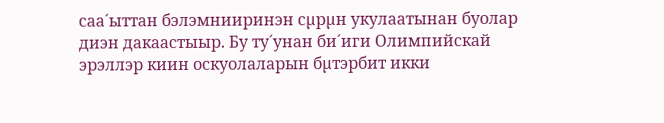саа´ыттан бэлэмнииринэн сµрµн укулаатынан буолар диэн дакаастыыр. Бу ту´унан би´иги Олимпийскай эрэллэр киин оскуолаларын бµтэрбит икки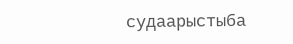судаарыстыба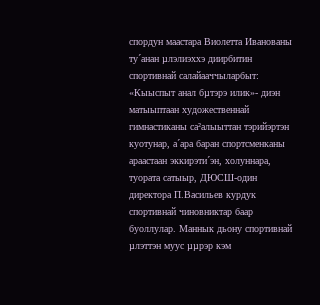спордун маастара Виолетта Иванованы ту´анан µлэлиэххэ диирбитин спортивнай салайааччыларбыт: «Кыыспыт анал бµтэрэ илик»- диэн матыыптаан художественнай гимнастиканы са²алыыттан тэрийэртэн куотунар, а´ара баран спортсменканы араастаан эккирэти´эн, холуннара, туората сатыыр, ДЮСШ-один директора П.Васильев курдук спортивнай чиновниктар баар буоллулар. Маннык дьону спортивнай µлэттэн муус µµрэр кэм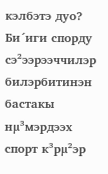кэлбэтэ дуо? Би´иги спорду сэ²ээрээччилэр билэрбитинэн бастакы нµ³мэрдээх спорт к³рµ²эр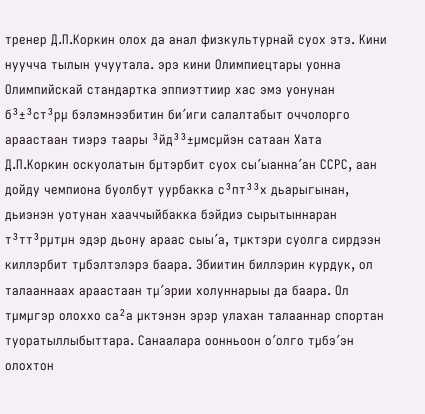тренер Д.П.Коркин олох да анал физкультурнай суох этэ. Кини нуучча тылын учуутала. эрэ кини Олимпиецтары уонна Олимпийскай стандартка эппиэттиир хас эмэ уонунан б³±³ст³рµ бэлэмнээбитин би´иги салалтабыт оччолорго араастаан тиэрэ таары ³йд³³±µмсµйэн сатаан Хата Д.П.Коркин оскуолатын бµтэрбит суох сы´ыанна´ан ССРС, аан дойду чемпиона буолбут уурбакка с³пт³³х дьарыгынан, дьиэнэн уотунан хааччыйбакка бэйдиэ сырытыннаран т³тт³рµтµн эдэр дьону араас сыы´а, тµктэри суолга сирдээн киллэрбит тµбэлтэлэрэ баара. Эбиитин биллэрин курдук, ол талааннаах араастаан тµ´эрии холуннарыы да баара. Ол тµмµгэр олоххо са²а µктэнэн эрэр улахан талааннар спортан туоратыллыбыттара. Санаалара оонньоон о´олго тµбэ´эн олохтон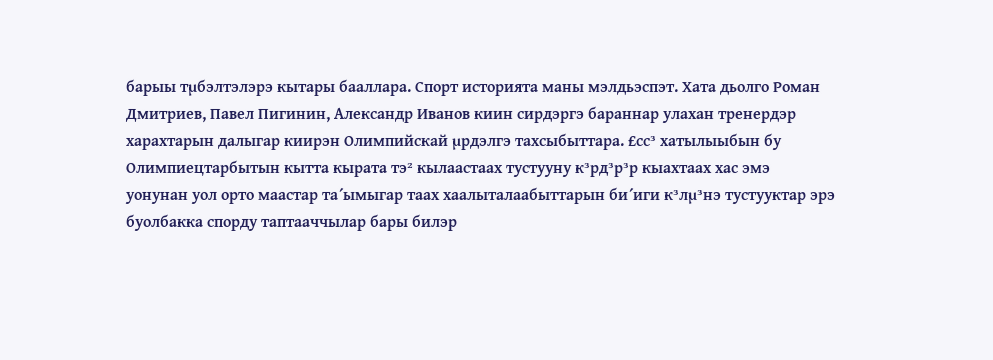барыы тµбэлтэлэрэ кытары бааллара. Спорт историята маны мэлдьэспэт. Хата дьолго Роман Дмитриев, Павел Пигинин, Александр Иванов киин сирдэргэ бараннар улахан тренердэр харахтарын далыгар киирэн Олимпийскай µрдэлгэ тахсыбыттара. £сс³ хатылыыбын бу Олимпиецтарбытын кытта кырата тэ² кылаастаах тустууну к³рд³р³р кыахтаах хас эмэ уонунан уол орто маастар та´ымыгар таах хаалыталаабыттарын би´иги к³лµ³нэ тустууктар эрэ буолбакка спорду таптааччылар бары билэр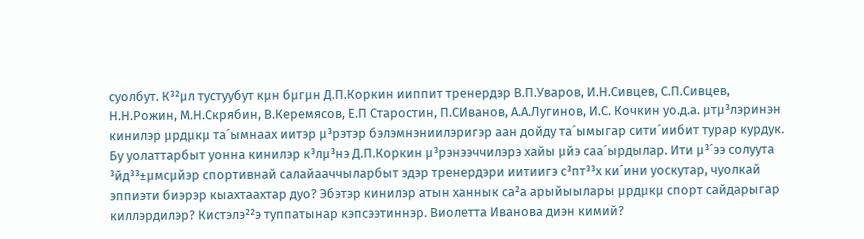суолбут. К³²µл тустуубут кµн бµгµн Д.П.Коркин ииппит тренердэр В.П.Уваров, И.Н.Сивцев, С.П.Сивцев, Н.Н.Рожин, М.Н.Скрябин, В.Керемясов, Е.П Старостин, П.СИванов, А.А.Лугинов, И.С. Кочкин уо.д.а. µтµ³лэринэн кинилэр µрдµкµ та´ымнаах иитэр µ³рэтэр бэлэмнэниилэригэр аан дойду та´ымыгар сити´иибит турар курдук. Бу уолаттарбыт уонна кинилэр к³лµ³нэ Д.П.Коркин µ³рэнээччилэрэ хайы µйэ саа´ырдылар. Ити µ³´ээ солуута ³йд³³±µмсµйэр спортивнай салайааччыларбыт эдэр тренердэри иитиигэ с³пт³³х ки´ини уоскутар, чуолкай эппиэти биэрэр кыахтаахтар дуо? Эбэтэр кинилэр атын ханнык са²а арыйыылары µрдµкµ спорт сайдарыгар киллэрдилэр? Кистэлэ²²э туппатынар кэпсээтиннэр. Виолетта Иванова диэн кимий?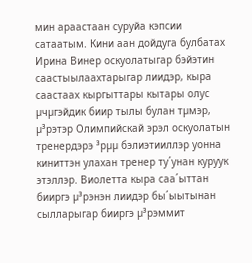мин араастаан суруйа кэпсии сатаатым. Кини аан дойдуга булбатах Ирина Винер оскуолатыгар бэйэтин саастыылаахтарыгар лиидэр, кыра саастаах кыргыттары кытары олус µчµгэйдик биир тылы булан тµмэр, µ³рэтэр Олимпийскай эрэл оскуолатын тренердэрэ ³рµµ бэлиэтииллэр уонна киниттэн улахан тренер ту´унан куруук этэллэр. Виолетта кыра саа´ыттан бииргэ µ³рэнэн лиидэр бы´ыытынан сылларыгар бииргэ µ³рэммит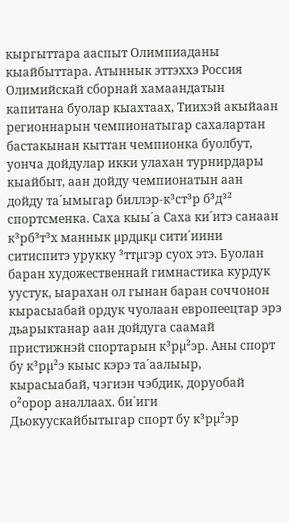кыргыттара ааспыт Олимпиаданы кыайбыттара. Атыннык эттэххэ Россия Олимийскай сборнай хамаандатын капитана буолар кыахтаах, Тиихэй акыйаан регионнарын чемпионатыгар сахалартан бастакынан кыттан чемпионка буолбут, уонча дойдулар икки улахан турнирдары кыайбыт, аан дойду чемпионатын аан дойду та´ымыгар биллэр-к³ст³р б³д³² спортсменка. Саха кыы´а Саха ки´итэ санаан к³рб³т³х маннык µрдµкµ сити´иини ситиспитэ урукку ³ттµгэр суох этэ. Буолан баран художественнай гимнастика курдук уустук, ыарахан ол гынан баран соччонон кырасыабай ордук чуолаан европеецтар эрэ дьарыктанар аан дойдуга саамай пристижнэй спортарын к³рµ²эр. Аны спорт бу к³рµ²э кыыс кэрэ та´аалыыр, кырасыабай, чэгиэн чэбдик, доруобай о²орор аналлаах. би´иги Дьокуускайбытыгар спорт бу к³рµ²эр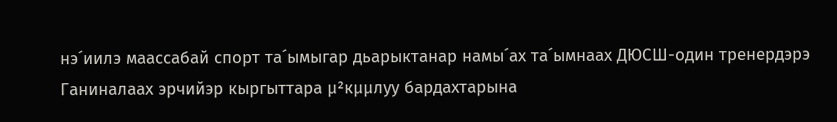нэ´иилэ маассабай спорт та´ымыгар дьарыктанар намы´ах та´ымнаах ДЮСШ-один тренердэрэ Ганиналаах эрчийэр кыргыттара µ²кµµлуу бардахтарына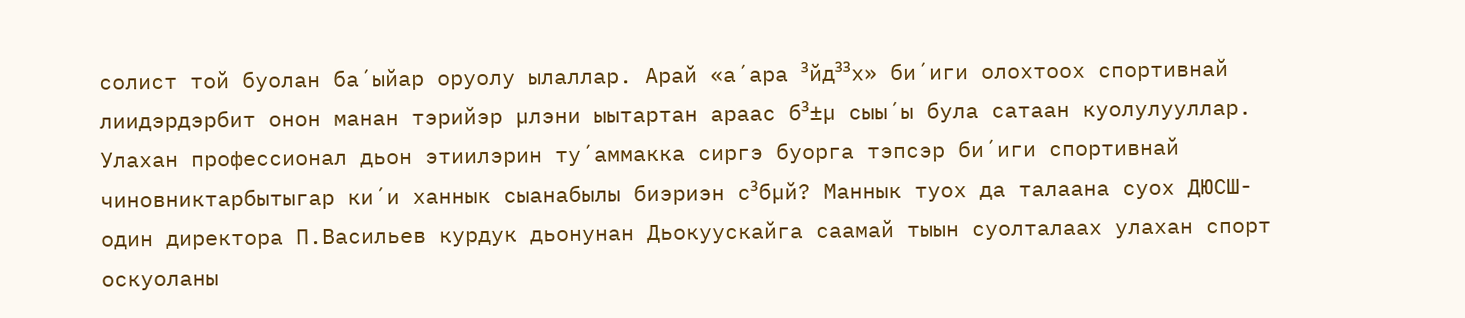солист той буолан ба´ыйар оруолу ылаллар. Арай «а´ара ³йд³³х» би´иги олохтоох спортивнай лиидэрдэрбит онон манан тэрийэр µлэни ыытартан араас б³±µ сыы´ы була сатаан куолулууллар. Улахан профессионал дьон этиилэрин ту´аммакка сиргэ буорга тэпсэр би´иги спортивнай чиновниктарбытыгар ки´и ханнык сыанабылы биэриэн с³бµй? Маннык туох да талаана суох ДЮСШ-один директора П.Васильев курдук дьонунан Дьокуускайга саамай тыын суолталаах улахан спорт оскуоланы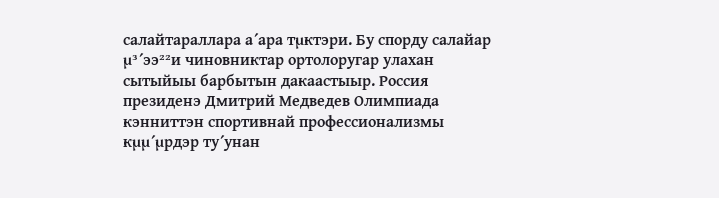салайтараллара а´ара тµктэри. Бу спорду салайар µ³´ээ²²и чиновниктар ортолоругар улахан сытыйыы барбытын дакаастыыр. Россия президенэ Дмитрий Медведев Олимпиада кэнниттэн спортивнай профессионализмы кµµ´µрдэр ту´унан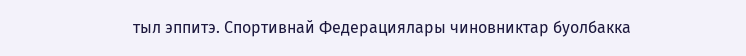тыл эппитэ. Спортивнай Федерациялары чиновниктар буолбакка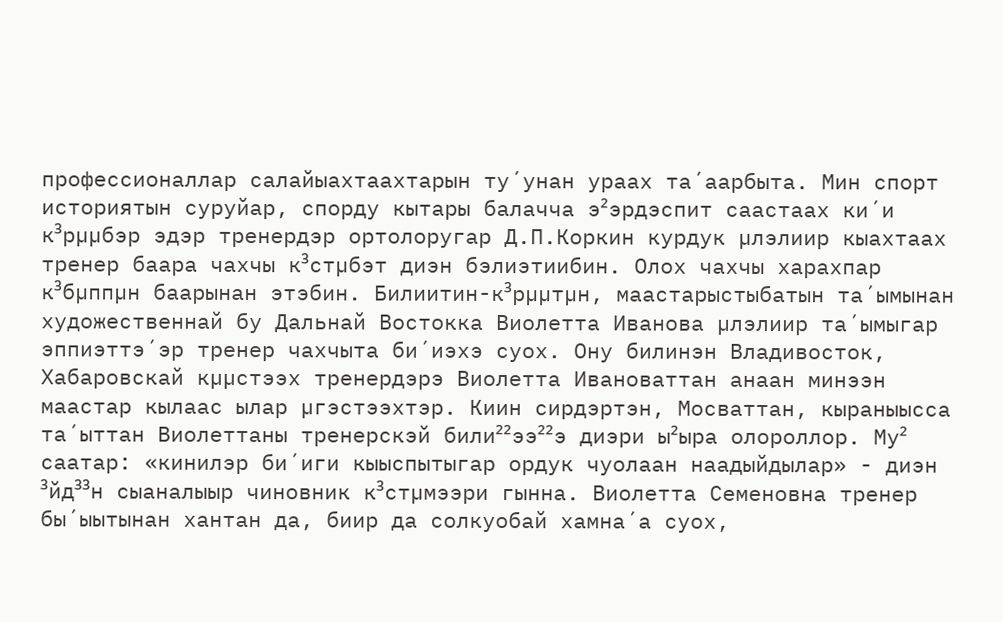профессионаллар салайыахтаахтарын ту´унан ураах та´аарбыта. Мин спорт историятын суруйар, спорду кытары балачча э²эрдэспит саастаах ки´и к³рµµбэр эдэр тренердэр ортолоругар Д.П.Коркин курдук µлэлиир кыахтаах тренер баара чахчы к³стµбэт диэн бэлиэтиибин. Олох чахчы харахпар к³бµппµн баарынан этэбин. Билиитин-к³рµµтµн, маастарыстыбатын та´ымынан художественнай бу Дальнай Востокка Виолетта Иванова µлэлиир та´ымыгар эппиэттэ´эр тренер чахчыта би´иэхэ суох. Ону билинэн Владивосток, Хабаровскай кµµстээх тренердэрэ Виолетта Ивановаттан анаан минээн маастар кылаас ылар µгэстээхтэр. Киин сирдэртэн, Мосваттан, кыраныысса та´ыттан Виолеттаны тренерскэй били²²ээ²²э диэри ы²ыра олороллор. Му² саатар: «кинилэр би´иги кыыспытыгар ордук чуолаан наадыйдылар» - диэн ³йд³³н сыаналыыр чиновник к³стµмээри гынна. Виолетта Семеновна тренер бы´ыытынан хантан да, биир да солкуобай хамна´а суох,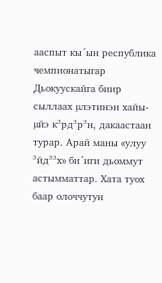ааспыт кы´ын республика чемпионатыгар Дьокуускайга биир сыллаах µлэтинэн хайы-µйэ к³рд³р³н, дакаастаан турар. Арай маны «улуу ³йд³³х» би´иги дьоммут астымматтар. Хата туох баар олоччутун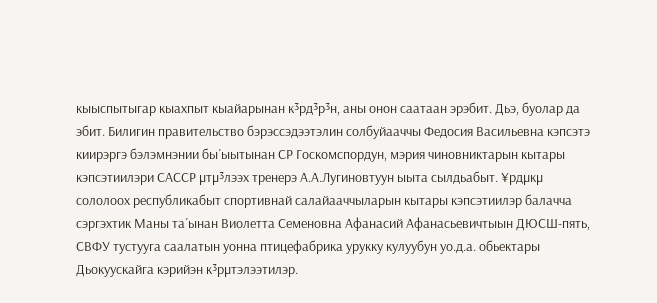кыыспытыгар кыахпыт кыайарынан к³рд³р³н, аны онон саатаан эрэбит. Дьэ, буолар да эбит. Билигин правительство бэрэссэдээтэлин солбуйааччы Федосия Васильевна кэпсэтэ киирэргэ бэлэмнэнии бы´ыытынан СР Госкомспордун, мэрия чиновниктарын кытары кэпсэтиилэри САССР µтµ³лээх тренерэ А.А.Лугиновтуун ыыта сылдьабыт. ¥рдµкµ сололоох республикабыт спортивнай салайааччыларын кытары кэпсэтиилэр балачча сэргэхтик Маны та´ынан Виолетта Семеновна Афанасий Афанасьевичтыын ДЮСШ-пять, СВФУ тустууга саалатын уонна птицефабрика урукку кулуубун уо.д.а. обьектары Дьокуускайга кэрийэн к³рµтэлээтилэр.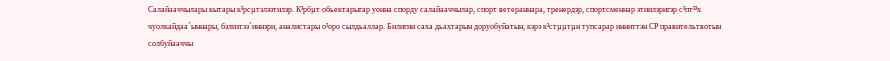Салайааччылары кытары к³рсµтэлээтилэр. К³рбµт обьектарыгар уонна спорду салайааччылар, спорт ветераннара, тренердэр, спортсменнар этиилэригэр с³пт³³х чуолкайдаа´ыннары, бэлиэтээ´иннэри, аналистары о²оро сылдьаллар. Билигин саха дьахтарын доруобуйатын, кэрэ к³стµµтµн тупсарар инниттэн СР правительтвотын солбуйааччы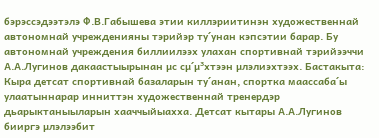бэрэссэдээтэлэ Ф.В.Габышева этии киллэриитинэн художественнай автономнай учрежденияны тэрийэр ту´унан кэпсэтии барар. Бу автономнай учреждения биллиилээх улахан спортивнай тэрийээччи А.А.Лугинов дакаастыырынан µс сµ´µ³хтээн µлэлиэхтээх. Бастакыта: Кыра детсат спортивнай базаларын ту´анан, спортка маассаба´ы улаатыннарар инниттэн художественнай тренердэр дьарыктаныыларын хааччыйыахха. Детсат кытары А.А.Лугинов бииргэ µлэлээбит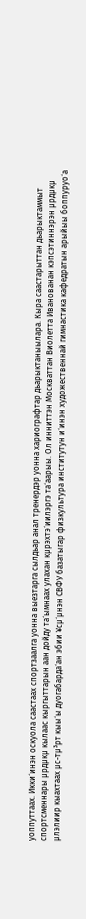уоппуттаах. Икки´инэн оскуола саастаах спортзаалга уонна выезтарга сылдьар анал тренердэр уонна хариографтар дьарыктаныылара. Кыра саастарыттан дьарыктаммыт спортсменнары µрдµкµ кылаас кыргыттарын аан дойду та´ымнаах улахан кµрэхтэ´иилэргэ та´аарыы. Ол инниттэн Москваттан Виолетта Иванованан кэпсэтиннэрэн µрдµкµ µлэлиир кыахтаах µс-тµ³рт кыы´ы дуогабарда´ан эбии ¥сµ´µнэн СВФУ базатыгар физкультура институтун и´инэн художественнай гимнастика кафедратын арыйыы боппуруо´а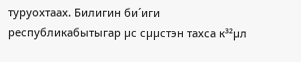туруохтаах. Билигин би´иги республикабытыгар µс сµµстэн тахса к³²µл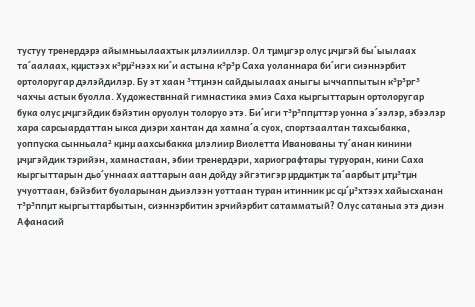тустуу тренердэрэ айымньылаахтык µлэлииллэр. Ол тµмµгэр олус µчµгэй бы´ыылаах та´аалаах, кµµстээх к³рµ²нээх ки´и астына к³р³р Саха уоланнара би´иги сиэннэрбит ортолоругар дэлэйдилэр. Бу эт хаан ³ттµнэн сайдыылаах аныгы ыччаппытын к³р³рг³ чахчы астык буолла. Художествннай гимнастика эмиэ Саха кыргыттарын ортолоругар бука олус µчµгэйдик бэйэтин оруолун толоруо этэ. Би´иги т³р³ппµттэр уонна э´ээлэр, эбээлэр хара сарсыардаттан ыкса диэри хантан да хамна´а суох, спортзаалтан тахсыбакка, уоппуска сынньала² кµнµ аахсыбакка µлэлиир Виолетта Иванованы ту´анан кинини µчµгэйдик тэрийэн, хамнастаан, эбии тренердэри, хариографтары туруоран, кини Саха кыргыттарын дьо´уннаах ааттарын аан дойду эйгэтигэр µрдµктµк та´аарбыт µтµ³тµн учуоттаан, бэйэбит буоларынан дьиэлээн уоттаан туран итинник µс сµ´µ³хтээх хайысханан т³р³ппµт кыргыттарбытын, сиэннэрбитин эрчийэрбит сатамматый? Олус сатаныа этэ диэн Афанасий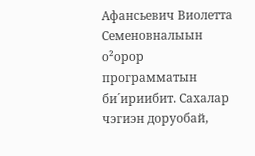Афансьевич Виолетта Семеновналыын о²орор программатын би´ириибит. Сахалар чэгиэн доруобай,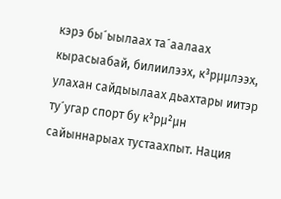кэрэ бы´ыылаах та´аалаах кырасыабай, билиилээх, к³рµµлээх, улахан сайдыылаах дьахтары иитэр ту´угар спорт бу к³рµ²µн сайыннарыах тустаахпыт. Нация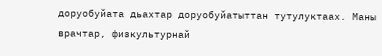доруобуйата дьахтар доруобуйатыттан тутулуктаах. Маны врачтар, физкультурнай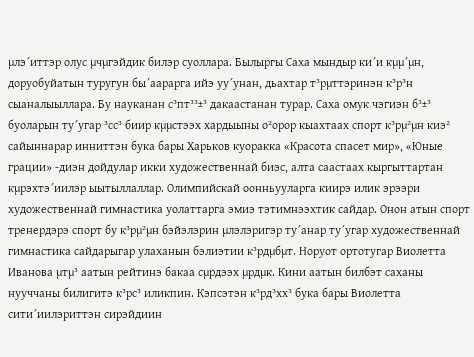µлэ´иттэр олус µчµгэйдик билэр суоллара. Былыргы Саха мындыр ки´и кµµ´µн, доруобуйатын туругун бы´аарарга ийэ уу´унан, дьахтар т³рµттэринэн к³р³н сыаналыыллара. Бу науканан с³пт³³±³ дакаастанан турар. Саха омук чэгиэн б³±³ буоларын ту´угар ³сс³ биир кµµстээх хардыыны о²орор кыахтаах спорт к³рµ²µн киэ² сайыннарар инниттэн бука бары Харьков куоракка «Красота спасет мир», «Юные грации» -диэн дойдулар икки художественнай биэс, алта саастаах кыргыттартан кµрэхтэ´иилэр ыытыллаллар. Олимпийскай оонньууларга киирэ илик эрээри художественнай гимнастика уолаттарга эмиэ тэтимнээхтик сайдар. Онон атын спорт тренердэрэ спорт бу к³рµ²µн бэйэлэрин µлэлэригэр ту´анар ту´угар художественнай гимнастика сайдарыгар улаханын бэлиэтии к³рдµбµт. Норуот ортотугар Виолетта Иванова µтµ³ аатын рейтинэ бакаа сµрдээх µрдµк. Кини аатын билбэт саханы нууччаны билигитэ к³рс³ иликпин. Кэпсэтэн к³рд³хх³ бука бары Виолетта сити´иилэриттэн сирэйдиин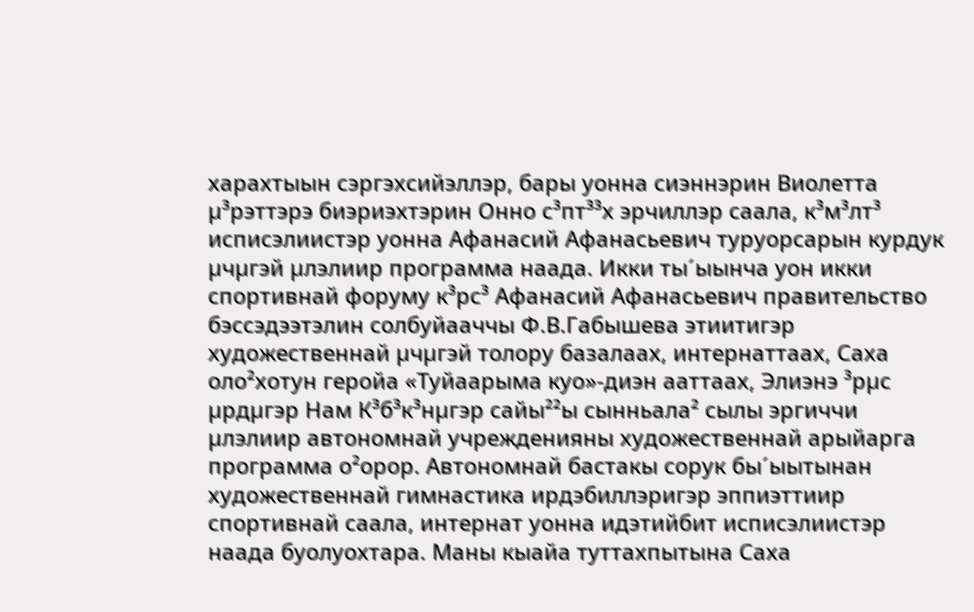харахтыын сэргэхсийэллэр, бары уонна сиэннэрин Виолетта µ³рэттэрэ биэриэхтэрин Онно с³пт³³х эрчиллэр саала, к³м³лт³ исписэлиистэр уонна Афанасий Афанасьевич туруорсарын курдук µчµгэй µлэлиир программа наада. Икки ты´ыынча уон икки спортивнай форуму к³рс³ Афанасий Афанасьевич правительство бэссэдээтэлин солбуйааччы Ф.В.Габышева этиитигэр художественнай µчµгэй толору базалаах, интернаттаах, Саха оло²хотун геройа «Туйаарыма куо»-диэн ааттаах, Элиэнэ ³рµс µрдµгэр Нам К³б³к³нµгэр сайы²²ы сынньала² сылы эргиччи µлэлиир автономнай учрежденияны художественнай арыйарга программа о²орор. Автономнай бастакы сорук бы´ыытынан художественнай гимнастика ирдэбиллэригэр эппиэттиир спортивнай саала, интернат уонна идэтийбит исписэлиистэр наада буолуохтара. Маны кыайа туттахпытына Саха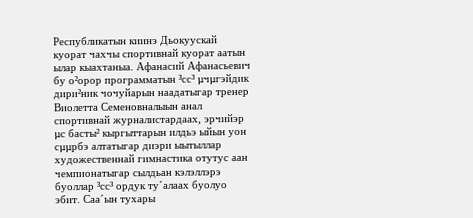Республикатын киинэ Дьокуускай куорат чахчы спортивнай куорат аатын ылар кыахтаныа. Афанасий Афанасьевич бу о²орор программатын ³сс³ µчµгэйдик дири²ник чочуйарын наадатыгар тренер Виолетта Семеновналыын анал спортивнай журналистардаах, эрчийэр µс басты² кыргыттарын илдьэ ыйын уон сµµрбэ алтатыгар диэри ыытыллар художественнай гимнастика отутус аан чемпионатыгар сылдьан кэлэллэрэ буоллар ³сс³ ордук ту´алаах буолуо эбит. Саа´ын тухары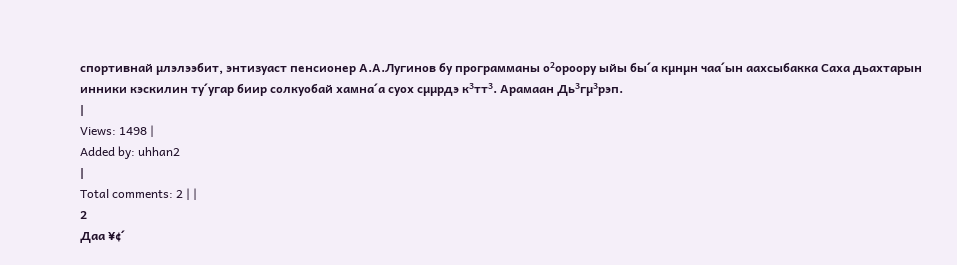спортивнай µлэлээбит, энтизуаст пенсионер А.А.Лугинов бу программаны о²ороору ыйы бы´а кµнµн чаа´ын аахсыбакка Саха дьахтарын инники кэскилин ту´угар биир солкуобай хамна´а суох сµµрдэ к³тт³. Арамаан Дь³гµ³рэп.
|
Views: 1498 |
Added by: uhhan2
|
Total comments: 2 | |
2
Даа ¥¢´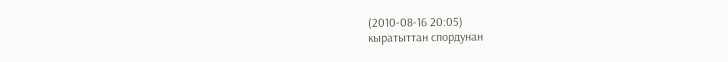(2010-08-16 20:05)
кыратыттан спордунан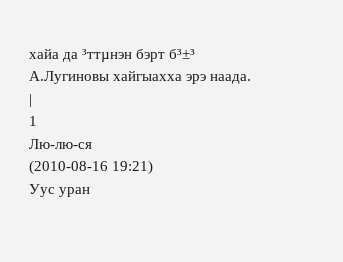хайа да ³ттµнэн бэрт б³±³ А.Лугиновы хайгыахха эрэ наада.
|
1
Лю-лю-ся
(2010-08-16 19:21)
Уус уран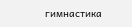гимнастика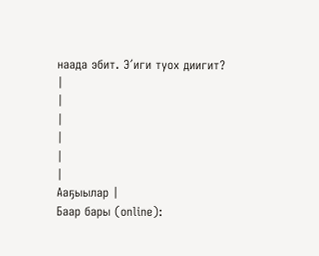наада эбит. Э´иги туох диигит?
|
|
|
|
|
|
Ааҕыылар |
Баар бары (online):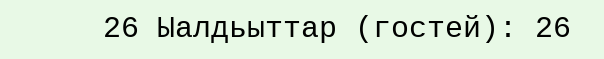26 Ыалдьыттар (гостей): 26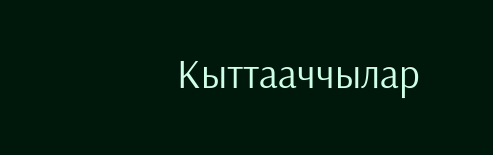Кыттааччылар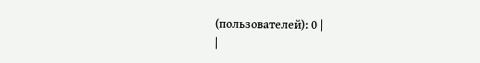(пользователей): 0 |
|